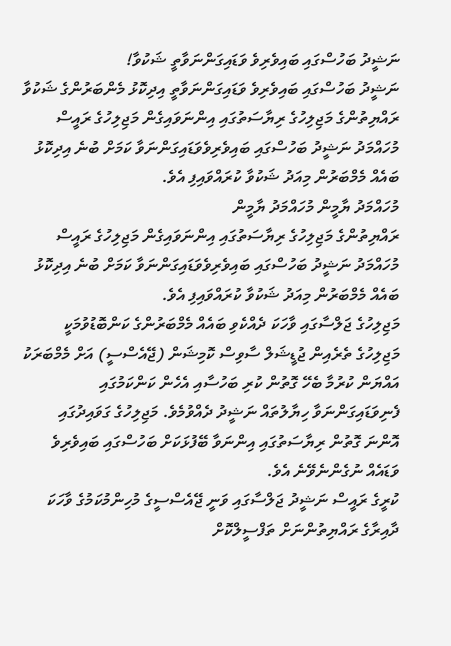ނަޝީދު ބަހުސްގައި ބައިވެރިވެ ވަޑައިގަންނަވާތީ ޝަކުވާ!
ނަޝީދު ބަހުސްގައި ބައިވެރިވެ ވަޑައިގަންނަވާތީ އިދިކޮޅު މެންބަރުންގެ ޝަކުވާ
ރައްޔިތުންގެ މަޖިލިހުގެ ރިޔާސަތުގައި އިންނަވައިގެން މަޖިލިހުގެ ރައީސް މުހައްމަދު ނަޝީދު ބަހުސްގައި ބައިވެރިވެވަޑައިގަންނަވާ ކަމަށް ބުނެ އިދިކޮޅު ބައެއް މެމްބަރުން މިއަދު ޝަކުވާ ކުރައްވައިފި އެވެ.
މުހައްމަދު ޔާމީން މުހައްމަދު ޔާމީން
ރައްޔިތުންގެ މަޖިލިހުގެ ރިޔާސަތުގައި އިންނަވައިގެން މަޖިލިހުގެ ރައީސް މުހައްމަދު ނަޝީދު ބަހުސްގައި ބައިވެރިވެވަޑައިގަންނަވާ ކަމަށް ބުނެ އިދިކޮޅު ބައެއް މެމްބަރުން މިއަދު ޝަކުވާ ކުރައްވައިފި އެވެ.
މަޖިލިހުގެ ޖަލްސާގައި ވާހަކަ ދެއްކެވި ބައެއް މެމްބަރުންގެ ކަންބޮޑުވުމަކީ މަޖިލިހުގެ ތެރެއިން ޖުޑީޝަލް ސާވިސް ކޮމިޝަން (ޖޭއެސްސީ) އަށް މެމްބަރަކު އައްޔަން ކުރުމާ ބެހޭ ގޮތުން ކުރި ބަހުސާއި އެހެން ކަންކަމުގައި ފެނިވަޑައިގަންނަވާ ހިޔާލުތައް ނަޝީދު ދެއްވުމެވެ. މަޖިލިހުގެ ގަވައިދުގައި އޮންނަ ގޮތުން ރިޔާސަތުގައި އިންނަވާ ބޭފުޅަކަށް ބަހުސްގައި ބައިވެރިވެ ވަޑައެއް ނުގެންނެވޭނެ އެވެ.
ކުރީގެ ރައީސް ނަޝީދު ޖަލްސާގައި ވަނީ ޖޭއެސްސީގެ މުހިންމުކަމުގެ ވާހަކަ ދާއިރާގެ ރައްޔިތުންނަށް ތަފްސީލްކޮށް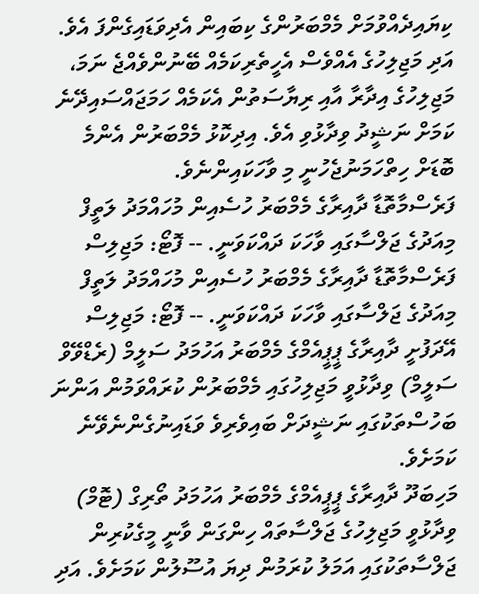ކިޔައިދެއްވުމަށް މެމްބަރުންގެ ކިބައިން އެދިވަޑައިގެންފަ އެވެ. އަދި މަޖިލިހުގެ އެއްވެސް އެހީތެރިކަމެއް ބޭނުންވެއްޖެ ނަމަ، މަޖިލިހުގެ އިދާރާ އާއި ރިޔާސަތުން އެކަމެއް ހަމަޖައްސައިދޭނެ ކަމަށް ނަޝީދު ވިދާޅުވި އެވެ. އިދިކޮޅު މެމްބަރުން އެންމެ ބޮޑަށް ހިތްހަމަނުޖެހުނީ މި ވާހަކައިންނެވެ.
ފަރެސްމާތޮޑާ ދާއިރާގެ މެމްބަރު ހުސެއިން މުހައްމަދު ލަތީފް މިއަދުގެ ޖަލްސާގައި ވާހަކަ ދައްކަވަނީ. -- ފޮޓޯ: މަޖިލިސް
ފަރެސްމާތޮޑާ ދާއިރާގެ މެމްބަރު ހުސެއިން މުހައްމަދު ލަތީފް މިއަދުގެ ޖަލްސާގައި ވާހަކަ ދައްކަވަނީ. -- ފޮޓޯ: މަޖިލިސް
އޭދަފުށީ ދާއިރާގެ ޕީޕީއެމްގެ މެމްބަރު އަހުމަދު ސަލީމް (ރެޑްވޭވް ސަލީމް) ވިދާޅުވީ މަޖިލިހުގައި މެމްބަރުން ކުރައްވަމުން އަންނަ ބަހުސްތަކުގައި ނަޝީދަށް ބައިވެރިވެ ވަޑައިނުގެންނެވޭނެ ކަމަށެވެ.
މަހިބަދޫ ދާއިރާގެ ޕީޕީއެމްގެ މެމްބަރު އަހުމަދު ތޯރިގް (ޓޮމް) ވިދާޅުވީ މަޖިލިހުގެ ޖަލްސާތައް ހިންގަން ވާނީ މީގެކުރިން ޖަލްސާތަކުގައި އަމަލު ކުރަމުން ދިޔަ އުސޫލުން ކަމަށެވެ. އަދި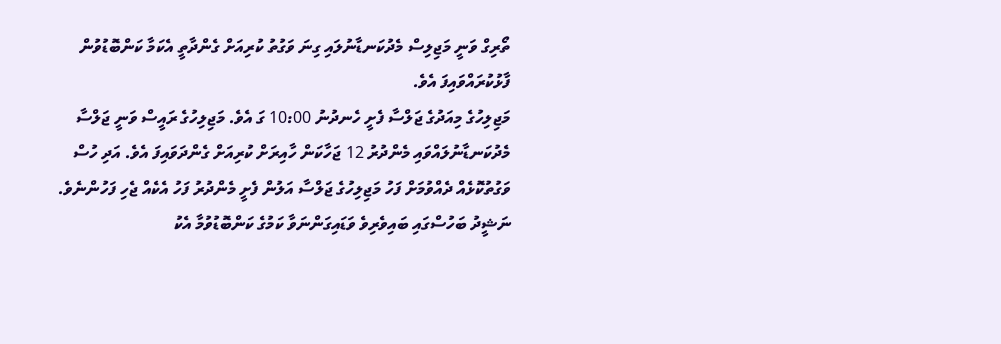ތޯރިގް ވަނީ މަޖިލިސް މެދުކަނޑާނުލައި ގިނަ ވަގުތު ކުރިއަށް ގެންދާތީ އެކަމާ ކަންބޮޑުވުން ފާޅުކުރައްވައިފަ އެވެ.
މަޖިލިހުގެ މިއަދުގެ ޖަލްސާ ފެށީ ހެނދުނު 10:00 ގަ އެވެ. މަޖިލިހުގެ ރައީސް ވަނީ ޖަލްސާ މެދުކަނޑާނުލައްވައި މެންދުރު 12 ޖަހާކަން ހާއިރަށް ކުރިއަށް ގެންދަވައިފަ އެވެ. އަދި ހުސް ވަގުތުކޮޅެއް ދެއްވުމަށް ފަހު މަޖިލިހުގެ ޖަލްސާ އަލުން ފެށީ މެންދުރު ފަހު އެކެއް ޖެހި ފަހުންނެވެ.
ނަޝީދު ބަހުސްގައި ބައިވެރިވެ ވަޑައިގަންނަވާ ކަމުގެ ކަންބޮޑުވުމާ އެކު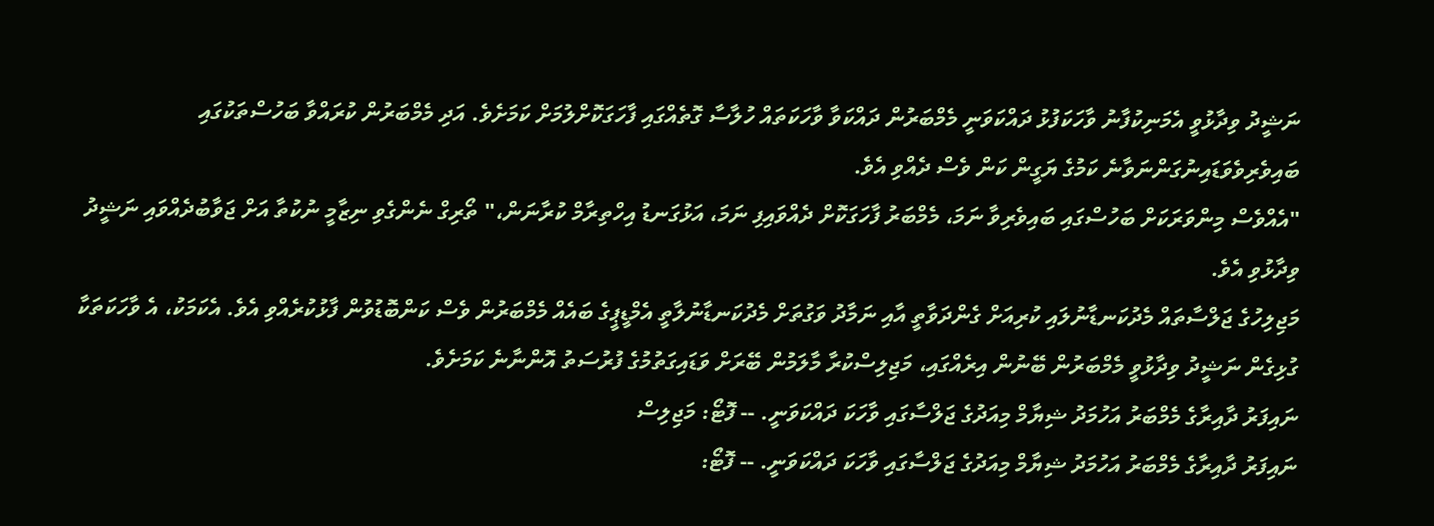ނަޝީދު ވިދާޅުވީ އެމަނިކުފާނު ވާހަކަފުޅު ދައްކަވަނީ މެމްބަރުން ދައްކަވާ ވާހަކަތައް ހުލާސާ ގޮތެއްގައި ފާހަގަކޮށްލުމަށް ކަމަށެވެ. އަދި މެމްބަރުން ކުރައްވާ ބަހުސްތަކުގައި ބައިވެރިވެވަޑައިނުގަންނަވާނެ ކަމުގެ ޔަގީން ކަން ވެސް ދެއްވި އެވެ.
"އެއްވެސް މިންވަރަކަށް ބަހުސްގައި ބައިވެރިވާ ނަމަ، މެމްބަރު ފާހަގަކޮށް ދެއްވައިފި ނަމަ، އަޅުގަނޑު އިހްތިރާމް ކުރާނަން،" ތޯރިގް ނެންގެވި ނިޒާމީ ނުކުތާ އަށް ޖަވާބުދެއްވައި ނަޝީދު ވިދާޅުވި އެވެ.
މަޖިލިހުގެ ޖަލްސާތައް މެދުކަނޑާނުލައި ކުރިއަށް ގެންދަވާތީ އާއި ނަމާދު ވަގުތަށް މެދުކަނޑާނުލާތީ އެމްޑީޕީގެ ބައެއް މެމްބަރުން ވެސް ކަންބޮޑުވުން ފާޅުކުރެއްވި އެވެ. އެކަމަކު، އެ ވާހަކަތަކާ ގުޅިގެން ނަޝީދު ވިދާޅުވީ މެމްބަރުން ބޭނުން އިރެއްގައި، މަޖިލިސްކުރާ މާލަމުން ބޭރަށް ވަޑައިގަތުމުގެ ފުރުސަތު އޮންނާނެ ކަމަށެވެ.
ނައިފަރު ދާއިރާގެ މެމްބަރު އަހުމަދު ޝިޔާމް މިއަދުގެ ޖަލްސާގައި ވާހަކަ ދައްކަވަނީ. -- ފޮޓޯ: މަޖިލިސް
ނައިފަރު ދާއިރާގެ މެމްބަރު އަހުމަދު ޝިޔާމް މިއަދުގެ ޖަލްސާގައި ވާހަކަ ދައްކަވަނީ. -- ފޮޓޯ: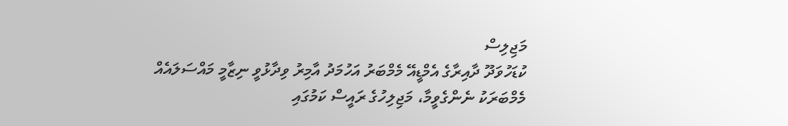މަޖިލިސް
ކުޑަހުވަދޫ ދާއިރާގެ އެމްޑީއޭ މެމްބަރު އަހުމަދު އާމިރު ވިދާޅުވީ ނިޒާމީ މައްސަލައެއް މެމްބަރަކު ނެންގެވީމާ، މަޖިލިހުގެ ރައީސް ކަމުގައި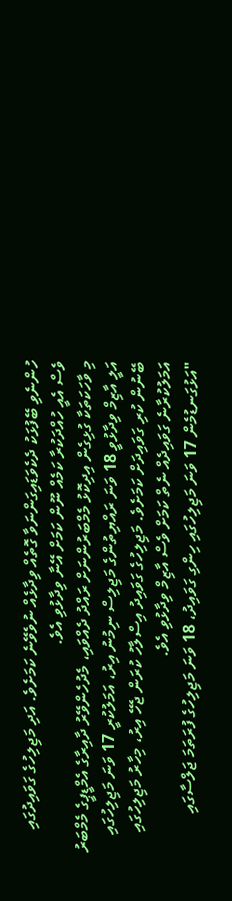ހުންނެވި ބޭފުޅަކު ދެކެވަޑައިގަންނަވާ ގޮތެއް ވިދާޅެއް ނުވެވޭނެ ކަމަށެވެ. އަދި މަޖިލިހުގެ ގަވައިދުގައި ވެސް އެއީ ހުއްދަކުރާ ކަމެއް ނޫން ކަމަށް އޭނާ ވިދާޅުވި އެވެ.
މި ވާހަކަތަކާ ގުޅިގެން އިދިކޮޅު މެމްބަރުންނަށް ރައްދު ދެއްވައި، މެދުހެންވޭރު ދާއިރާގެ އެމްޑީޕީގެ މެމްބަރު އަލީ އާޒިމް ވިދާޅުވީ 18 ވަނަ ރައްޔިތުންގެ މަޖިލިސް ނިމުނު އިރު، އަމަލުކުރީ 17 ވަނަ މަޖިލިހުގައި ބޭނުން ކުރި ގަވައިދަށް ކަމަށެވެ. މަޖިލިހުގެ ގަވައިދު އިސްލާހު ކުރަން ޖެހޭ އިރު، މިހާރު މަޖިލިހުގައި އަމަލުކުރާނެ ގަވައިދެއް ނެތް ކަމަށް ވެސް އާޒިމް ވިދާޅުވި އެވެ.
"އަޅުގަނޑުމެން 17 ވަނަ މަޖިލިހުގައި ހިންގި ގަވައިދު، 18 ވަނަ މަޖިލިހުގެ ފުރަތަމަ ޖަލްސާގައި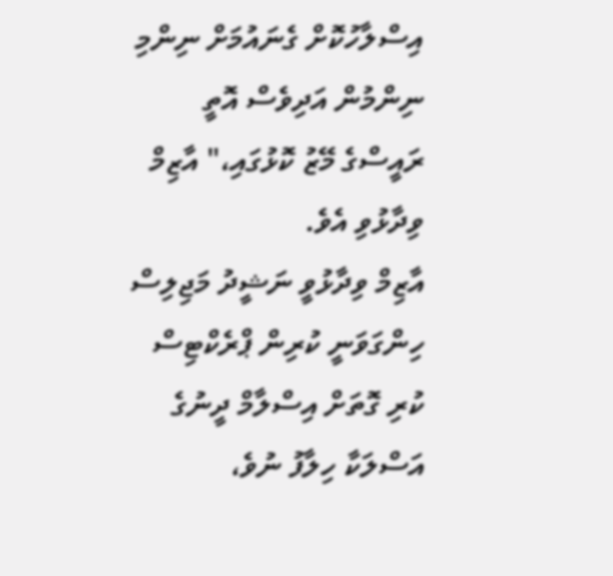އިސްލާހުކޮށް ގެނައުމަށް ނިންމި ނިންމުން އަދިވެސް އޮތީ ރައީސްގެ މޭޒު ކޮޅުގައި،" އާޒިމް ވިދާޅުވި އެވެ.
އާޒިމް ވިދާޅުވީ ނަޝީދު މަޖިލިސް ހިންގަވަނީ ކުރިން ޕްރެކްޓިސް ކުރި ގޮތަށް އިސްލާމް ދީނުގެ އަސްލަކާ ހިލާފު ނުވެ،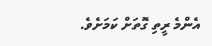އެންމެ ރީތި ގޮތަށް ކަމަށެވެ.